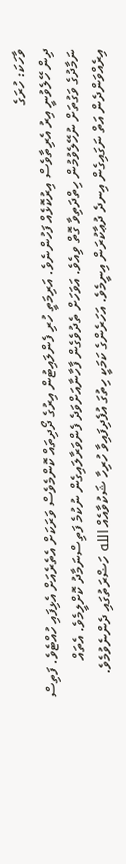ވާހަކަ: ހުރަގެ
ދިން ހޭލެވުނީ އިރު އެރިތާވެސް އިރުކޮޅެއް ފަހުންނެވެ. އަރިމަތީ ހުރި ފެންލައިޓުން އިރުގެ ދޯދިތައް ކޮންމެވެސް ވަރަކަށް އެތެރެއަށް އެޅިފައި ހުއްޓެވެ. ފަތިސް ނަމާދުގެ ވަގުތަށް ނުހޭލެވުމުން ހިތްދަތިވާ ގޮތް ވިއެވެ. އަވަހަށް ތެދުވެގެން ފާހާނާއަށްވަދެ ފެންވަރާލައިގެން ނުކުމެ ފަތިސްނަމާދު ކޮށްލީމެވެ. އެތައް އިރެއްވަންދެން އަތް ނަގައިގެން އިނދެ ދުޢާކުރަން އިނީމެވެ. އަހަރެންގެ ކަމަކީ ހިތުގަ އުފެދިފައިވާ ހުރިހާ ޝަކުވާއެއް الله ހަޟްރަތުގައި ދެންނެވުމެވެ.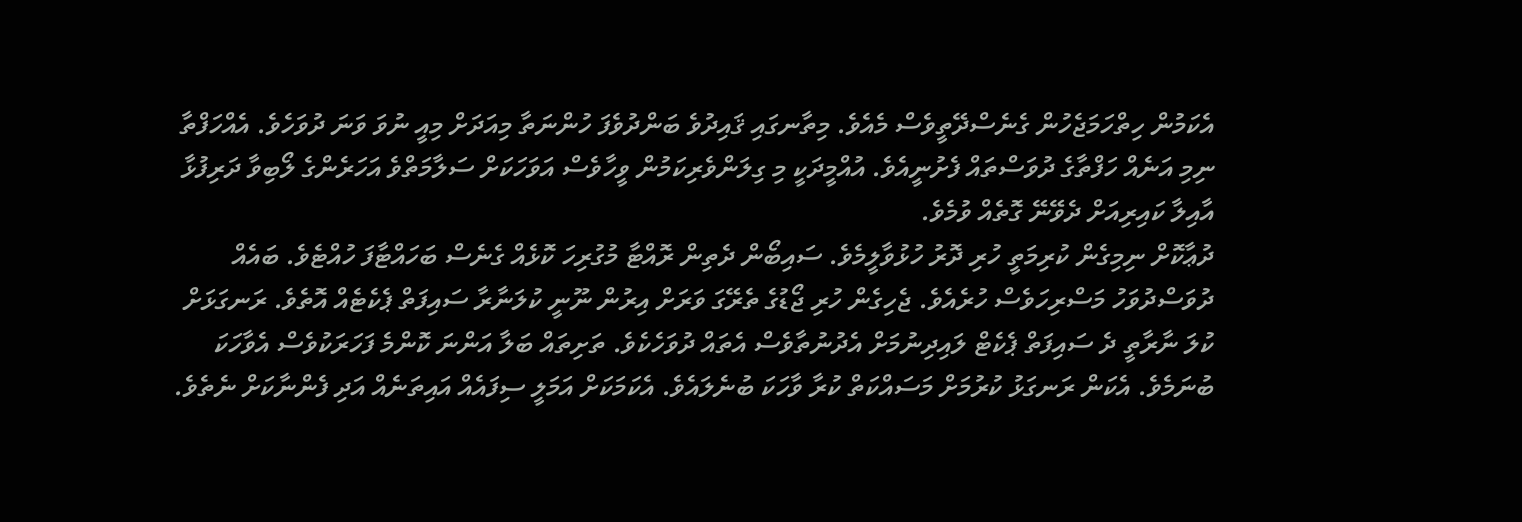އެކަމުން ހިތްހަމަޖެހުން ގެނެސްދޭތީވެސް މެއެވެ. މިތާނގައި ޤައިދުވެ ބަންދުވެފަ ހުންނަތާ މިއަދަށް މިއީ ނުވަ ވަނަ ދުވަހެވެ. އެއްހަފްތާ ނިމި އަނެއް ހަފްތާގެ ދުވަސްތައް ފެށުނީއެވެ. އުއްމީދަކީ މި ގިލަންވެރިކަމުން ވީހާވެސް އަވަހަކަށް ސަލާމަތްވެ އަހަރެންގެ ލޯބިވާ ދަރިފުޅާ އާއިލާ ކައިރިއަށް ދެވޭނޭ ގޮތެއް ވުމެވެ.
ދުޢާކޮށް ނިމިގެން ކުރިމަތީ ހުރި ދޮރު ހުޅުވާލީމެވެ. ސައިބޯން ދެތިން ރޮއްޓާ މުގުރިހަ ކޮޅެއް ގެނެސް ބަހައްޓާފަ ހުއްޓެވެ. ބައެއް ދުވަސްދުވަހު މަސްރިހަވެސް ހުރެއެވެ. ޖެހިގެން ހުރި ޖޯޑުގެ ތެރޭގަ ވަރަށް އިރުން ނޫނީ ކުލަނާރާ ސައިފަތް ޕެކެޓެއް އޮތެވެ. ރަނގަޅަށް ކުލަ ނާރާތީ ދެ ސައިފަތް ޕެކެޓް ލައިދިނުމަށް އެދުނުތާވެސް އެތައް ދުވަހެކެވެ. ތަށިތައް ބަލާ އަންނަ ކޮންމެ ފަހަރަކުވެސް އެވާހަކަ ބުނަމެވެ. އެކަން ރަނގަޅު ކުރުމަށް މަސައްކަތް ކުރާ ވާހަކަ ބުނެލައެވެ. އެކަމަކަށް އަމަލީ ސިފައެއް އައިތަނެއް އަދި ފެންނާކަށް ނެތެވެ.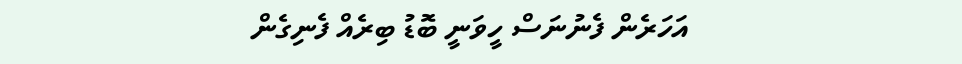އަހަރެން ފެނުނަސް ހީވަނީ ބޮޑު ބިރެއް ފެނިގެން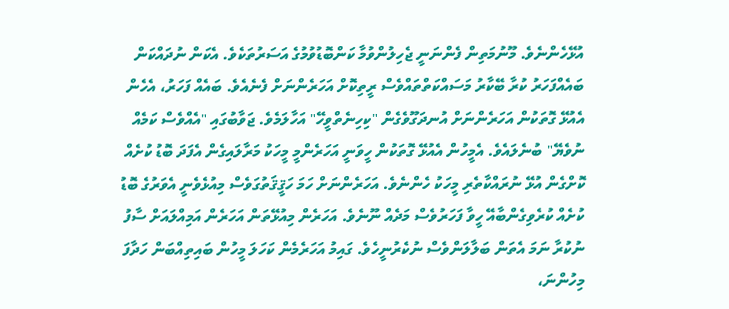އުޅޭހެންނެވެ. މޫނުމަތިން ފެންނަނީ ޖެހިލުންވުމާ ކަންބޮޑުވުމުގެ އަސަރުތަކެވެ. އެކަން ނުދައްކަން ބައެއްފަހަރު ކުރާ ބޭކާރު މަސައްކަތްތައްވެސް ރީތިކޮށް އަހަރެންނަށް ފެނެއެވެ. ބައެއް ފަހަރު، އެހެން އެއުޅޭ ގޮތަކުން އަހަރެންނަށް އުނދަގޫވެގެން "ކިހިނެތްވީހޭ" އަހާލަމެވެ. ޖަވާބުގައި "އެއްވެސް ކަމެއް ނުވެޔޭ" ބުނެލައެވެ. އެމީހުން އެއުޅޭ ގޮތަކުން ހީވަނީ އަހަރެންމީ މީހަކު މަރާލައިގެން އެފަދަ ބޮޑު ކުށެއް ކޮށްގެން އުޅޭ ނުރައްކާތެރި މީހަކު ހެންނެވެ. އަހަރެންނަށް ހަމަ ހަޤީޤަތުގަވެސް މިއުޅެވެނީ އެވަރުގެ ބޮޑު ކުށެއް ކުރެވިގެންބާއޭ ހީވާ ފަހަރުވެސް މަދެއް ނޫނެވެ. އަހަރެން މިއުޅޭތަން އަހަރެން އަމިއްލައަށް ސާފު ނުކުރާ ނަމަ އެތަން ބަލާލަންވެސް ނުކެރުނީހެވެ. ގައިމު އަހަރެމެން ކަހަލަ މީހުން ބައިތިއްބަން ހަދާފަ މިހުންނަ،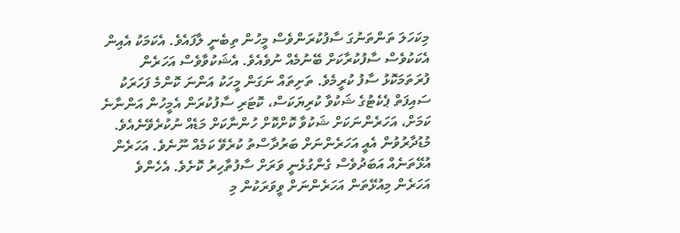މިކަހަލަ ތަންތަނުގަ ސާފުކުރަންވެސް މީހުން ތިބެނީ ލާފައެވެ. އެކަމަކު އެއިން އެކަކުވެސް ސާފުކުރާކަށް ބޭނުމެއް ނުވެއެވެ. އެޝަކުވާވެސް އަހަރެން ފުރަތަމަކޮޅު ސާފު ކުރީމެވެ. ތަށިތައް ނަގަން މީހަކު އަންނަ ކޮންމެ ފަހަރަކު ސައިފަތް ޕެކެޓުގެ ޝަކުވާ ކުރިޔަކަސް، ކޮޓަރި ސާފުކުރަން އެމީހުން އަންނާނެ ކަމަށް، އަހަރެންނަކަށް ޝަކުވާ ކޮށްކޮށް ހުންނާކަށް މަޑެއް ނުކުރެވޭނެއެވެ. މުޑުދާރުވުން އެއީ އަހަރެންނަށް ބަރުދާސްތު ކުރެވޭ ކަމެއް ނޫނެވެ. އަހަރެން އުޅޭތަނެއް އަބަދުވެސް ގެންގުޅެނީ ވަރަށް ސާފުތާހިރު ކޮށެވެ. އެހެންވެ އަހަރެން މިއުޅޭތަން އަހަރެންނަށް ވީވަރަކުން މި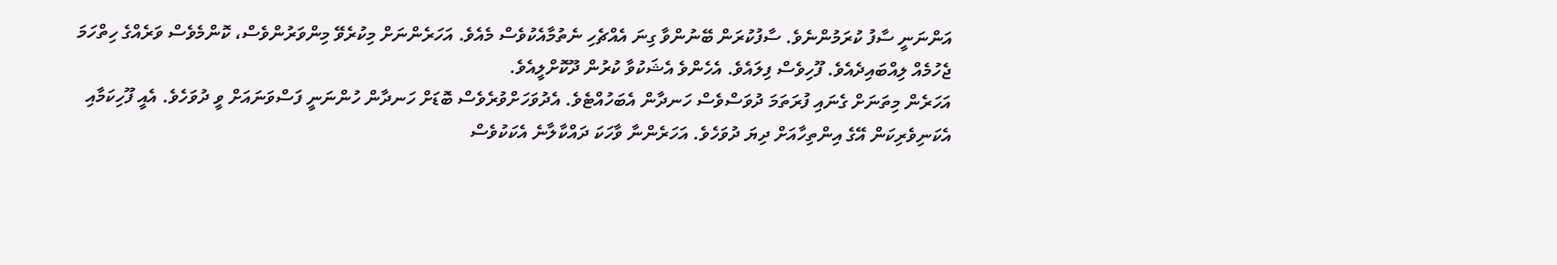އަންނަނީ ސާފު ކުރަމުންނެވެ. ސާފުކުރަން ބޭނުންވާ ގިނަ އެއްޗެހި ނެތުމާއެކުވެސް މެއެވެ. އަހަރެންނަށް މިކުރެވޭ މިންވަރުންވެސް، ކޮންމެވެސް ވަރެއްގެ ހިތްހަމަ ޖެހުމެއް ލިއްބައިދެއެވެ. ފޫހިވެސް ފިލައެވެ. އެހެންވެ އެޝަކުވާ ކުރުން ދޫކޮށްލީއެވެ.
އަހަރެން މިތަނަށް ގެނައި ފުރަތަމަ ދުވަސްވެސް ހަނދާން އެބަހުއްޓެވެ. އެދުވަހަށްވުރެވެސް ބޮޑަށް ހަނދާން ހުންނަނީ ފަސްވަނައަށް ވީ ދުވަހެވެ. އެއީ ފޫހިކަމާއި އެކަނިވެރިކަން އޭގެ އިންތިހާއަށް ދިޔަ ދުވަހެވެ. އަހަރެންނާ ވާހަކަ ދައްކާލާނެ އެކަކުވެސް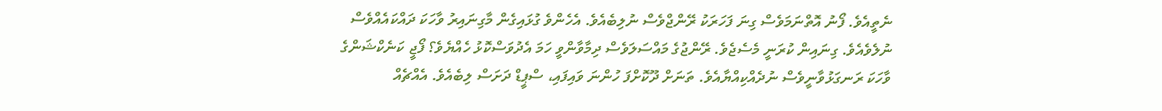ނެތީއެވެ. ފޯނު އޮތްނަމަވެސް ގިނަ ފަހަރަކު ރޭންޖްވެސް ނުލިބެއެވެ. އެހެންވެ ގުޅައިގެން މާގިނައިރު ވާހަކަ ދައްކައެއްވެސް ނުލެވެއެވެ. ގިނައިން ކުރަނީ މެސެޖެވެ. ރޭންޖުގެ މައްސަލަވެސް ދިމާވާންވީ ހަމަ އެދުވަސްކޮޅު ހެއްޔެވެ؟ ފޯޖީ ކަނެކްޝަންގެ ވާހަކަ ރަނގަޅުވާނީވެސް ނުދެއްކިއްޔާއެވެ. ތަނަށް ދޫކޮށްފަ ހުންނަ ވައިފައި، ސްޕީޑް ދަށަސް ލިބެއެވެ. އެއްޗެއް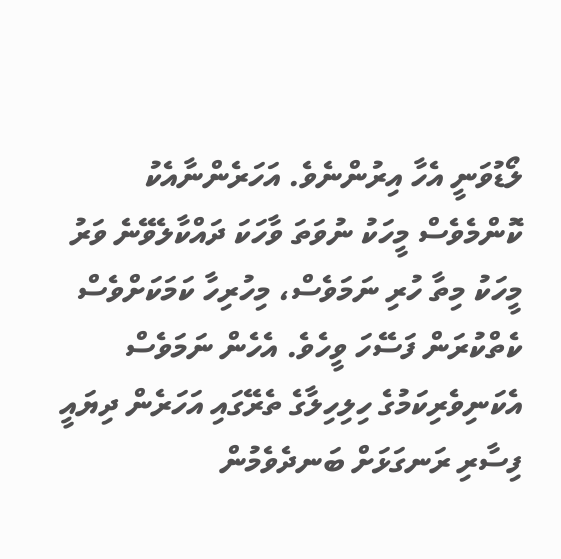ލޯޑުވަނީ އެހާ އިރުންނެވެ. އަހަރެންނާއެކު ކޮންމެވެސް މީހަކު ނުވަތަ ވާހަކަ ދައްކާލެވޭނެ ވަރު މީހަކު މިތާ ހުރި ނަމަވެސް، މިހުރިހާ ކަމަކަށްވެސް ކެތްކުރަން ފަސޭހަ ވީހެވެ. އެހެން ނަމަވެސް އެކަނިވެރިކަމުގެ ހިލިހިލާގެ ތެރޭގައި އަހަރެން ދިޔައީ ފިސާރި ރަނގަޅަށް ބަނދެވެމުން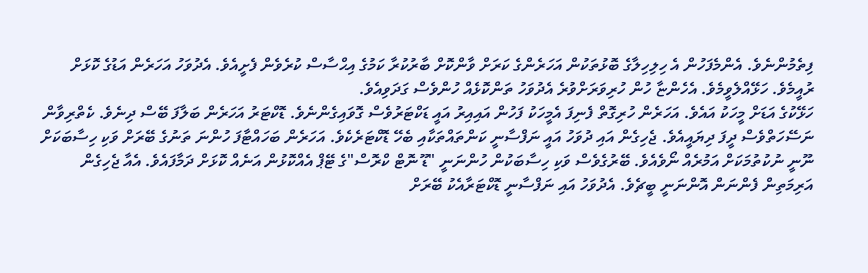ފިތެމުންނެވެ. އެންމެފަހުން އެ ހިލިހިލާގެ ބޮޅުތަކުން އަހަރެންގެ ކަރަށް ވާންކޮށް ބާރުކުރާ ކަމުގެ އިޙްސާސް ކުރެވެން ފެށީއެވެ. އެދުވަހު އަހަރެން އަޑުގެ ކޮޅަށް ރުއީމެވެ. ހަޅޭއްލެވީމެވެ. އެހެންޏާ ހުން ހުރިވަރަށްވުރެ އެދުވަހު ތަންކޮޅެއް ހުންވެސް ގަދަވިއެވެ.
ހަޅޭކުގެ އަޑަށް މީހަކު އައެވެ. އަހަރެން ހުރިގޮތް ފެނިފަ އެމީހަކު ފަހުން އައިއިރު އައީ ޑަކްޓަރުވެސް ގޮވައިގެންނެވެ. ޑޮކްޓަރު އަހަރެން ބަލާފަ ބޭސް ދިނެވެ. ކެތްރިވާން ނަސޭހަތްވެސް ދީފަ ދިޔައީއެވެ. ޖެހިގެން އައި ދުވަހު އައީ ނަފްސާނީ ކަންތައްތަކާއި ބެހޭ ޑޮކްޓަރެކެވެ. އަހަރެން ބަހައްޓާފަ ހުންނަ ތަނުގެ ބޭރަށް ވަކި ހިސާބަކަށް ނޫނީ ނުކުތުމަކަށް އަމުރެއް ނޯވެއެވެ. ބޭރުގެވެސް ވަކި ހިސާބަކުން ހުންނަނީ "ޑޫ ނޮޓް ކްރޮސް"ގެ ޓޭޕް އެއްކޮޅުން އަނެއް ކޮޅަށް ދަމާފައެވެ. އެއާ ޖެހިގެން އަރިމަތިން ފެންނަން އޮންނަނީ ބީޗެވެ. އެދުވަހު އައި ނަފްސާނީ ޑޮކްޓަރާއެކު ބޭރަށް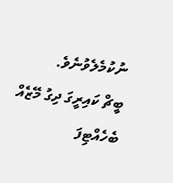ނުކުމެލެވުނެވެ.
ބީޗް ކައިރީގަ ދިގު މޭޒެއް ބެހެއްޓިފަ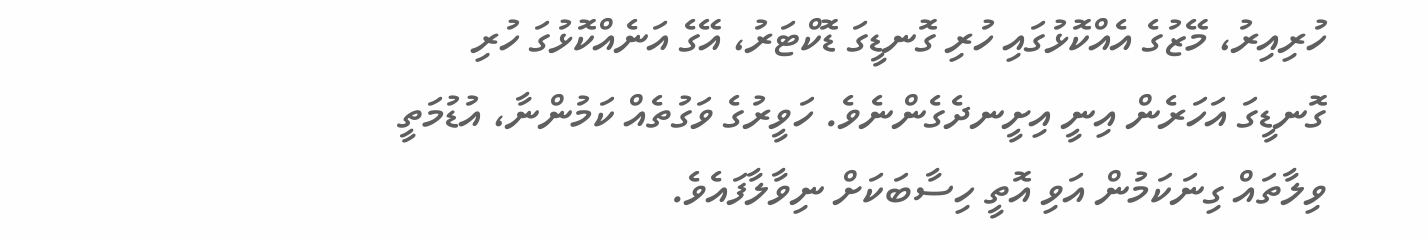ހުރިއިރު، މޭޒުގެ އެއްކޮޅުގައި ހުރި ގޮނޑީގަ ޑޮކްޓަރު، އޭގެ އަނެއްކޮޅުގަ ހުރި ގޮނޑީގަ އަހަރެން އިނީ އިށީނދެގެންނެވެ. ހަވީރުގެ ވަގުތެއް ކަމުންނާ، އުޑުމަތީ ވިލާތައް ގިނަކަމުން އަވި އޮތީ ހިސާބަކަށް ނިވާލާފައެވެ.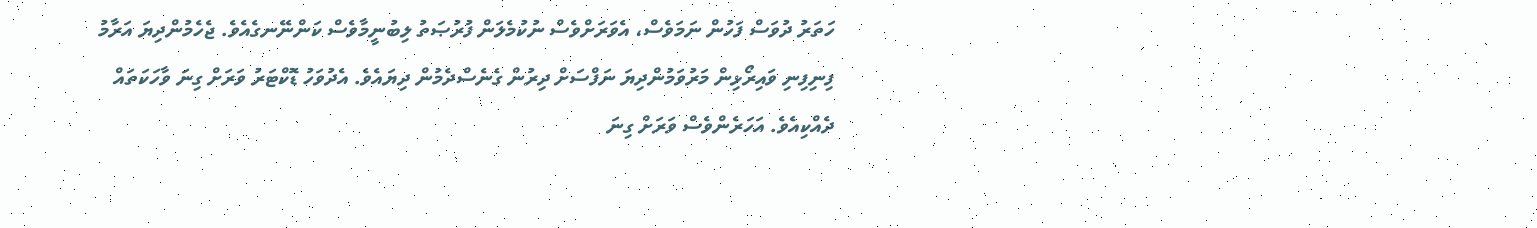ހަތަރު ދުވަސް ފަހުން ނަމަވެސް، އެވަރަށްވެސް ނުކުމެލަން ފުރުޞަތު ލިބުނީމާވެސް ކަންނޭނގެއެވެ. ޖެހެމުންދިޔަ އަރާމު ފިނިފިނި ވައިރޯޅިން މަރުވަމުންދިޔަ ނަފްސަށް ދިރުން ގެނެސްދެމުން ދިޔައެވެ. އެދުވަހު ޑޮކްޓަރު ވަރަށް ގިނަ ވާހަކަތައް ދެއްކިއެވެ. އަހަރެންވެސް ވަރަށް ގިނަ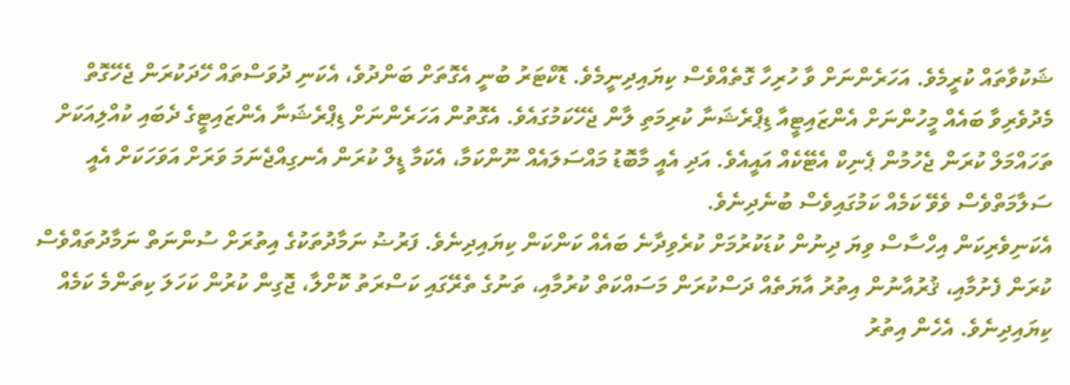ޝަކުވާތައް ކުރީމެވެ. އަހަރެންނަށް ވާ ހުރިހާ ގޮތެއްވެސް ކިޔައިދިނީމެވެ. ޑޮކްޓަރު ބުނީ އެގޮތަށް ބަންދުވެ، އެކަނި ދުވަސްތައް ހޭދަކުރަން ޖެހޭގޮތް މެދުވެރިވާ ބައެއް މީހުންނަށް އެންޒައިޓީއާ ޑިޕްރެޝަނާ ކުރިމަތި ލާން ޖެހޭކަމުގައެވެ. އެގޮތުން އަހަރެންނަށް ޑިޕްރެޝަނާ އެންޒައިޓީގެ ދެބައި ކުއްލިއަކަށް ތަހައްމަލް ކުރަން ޖެހުމުން ޕެނިކް އެޓޭކެއް އައީއެވެ. އަދި އެއީ މާބޮޑު މައްސަލައެއް ނޫންކަމާ، އެކަމާ ޑީލް ކުރަން އެނގިއްޖެނަމަ ވަރަށް އަވަހަކަށް އެއީ ސަލާމަތްވެސް ވެވޭ ކަމެއް ކަމުގައިވެސް ބުނެދިނެވެ.
އެކަނިވެރިކަން އިހްސާސް ވިޔަ ދިނުން ކުޑަކުރުމަށް ކުރެވިދާނެ ބައެއް ކަންކަން ކިޔައިދިނެވެ. ފަރުޟު ނަމާދުތަކުގެ އިތުރަށް ސުންނަތް ނަމާދުތައްވެސް ކުރަން ފެށުމާއި، ޤުރުއާނުން އިތުރު އާޔަތެއް ދަސްކުރަން މަސައްކަތް ކުރުމާއި، ތަނުގެ ތެރޭގައި ކަސްރަތު ކޮށްލާ، ޖޮގިން ކުރުން ކަހަލަ ކިތަންމެ ކަމެއް ކިޔައިދިނެވެ. އެހެން އިތުރު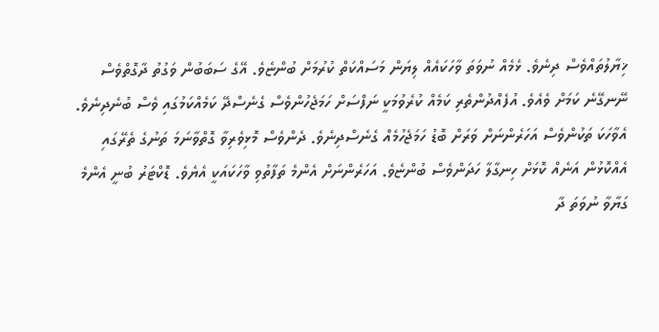ޚިޔާލުތައްވެސް ދިނެވެ. ޅެމެއް ނުވަތަ ވާހަކައެއް ލިޔަން މަސައްކަތް ކުރުމަށް ބުންޏެވެ. އޭގެ ސަބަބުން ވަގުތު ދާގޮތްވެސް ނޭނގޭނެ ކަމަށް ވެއެވެ. އުފެއްދުންތެރި ކަމެއް ކުރެވުމަކީ ނަފްސަށް ހަމަޖެހުންވެސް ގެނެސްދޭ ކަމެއްކަމުގައި ވެސް ބުނެދިނެވެ. އެވާހަކަ ތަކުންވެސް އަހަރެންނަށް ވަރަށް ބޮޑު ހަމަޖެހުމެއް ގެނެސްދިނެވެ. ދެންވެސް މޮޅިވެރިވާ ގޮތްވާނަމަ ތަނުގެ ތެރޭގައި އެއްކޮޅުން އަނެއް ކޮޅަށް ހިނގާލާ ހަދަންވެސް ބުންޏެވެ. އަހަރެންނަށް އެންމެ ތަފާތުވި ވާހަކައަކީ އެޔެވެ. ޑޮކްޓަރު ބުނީ އެންމެ ގަޔާވާ ނުވަތަ ދާ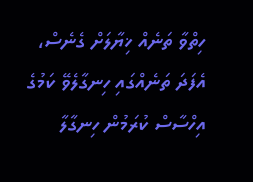ހިތްވާ ތަނެއް ޚިޔާލަށް ގެނެސް، އެފަދަ ތަނެއްގައި ހިނގާލެވޭ ކަމުގެ އިހްސާސް ކުރަމުން ހިނގާލާ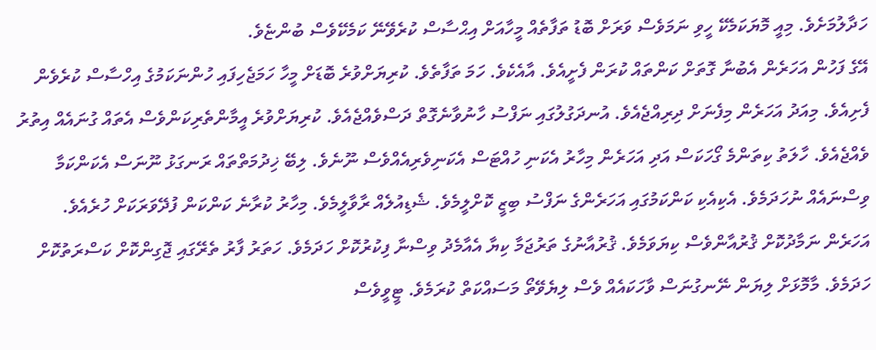ހަދާލުމަށެވެ. މިއީ މޮޔަކަމެކޭ ހީވި ނަމަވެސް ވަރަށް ބޮޑު ތަފާތެއް މީހާއަށް އިޙްސާސް ކުރެވޭނޭ ކަމެކޭވެސް ބުންޏެވެ.
އޭގެ ފަހުން އަހަރެން އެބުނާ ގޮތަށް ކަންތައް ކުރަން ފެށީއެވެ. އާއެކެވެ. ހަމަ ތަފާތެވެ. ކުރިޔަށްވުރެ ބޮޑަށް މީހާ ހަމަޖެހިފައި ހުންނަކަމުގެ އިހްސާސް ކުރެވެން ފެށިއެވެ. މިއަދު އަހަރެން މިފެނަށް ދިރިއްޖެއެވެ. އުނދަގުލުގައި ނަފްސު ހާނުވާނެގޮތް ދަސްވެއްޖެއެވެ. ކުރިޔަށްވުރެ އީމާންތެރިކަންވެސް އެތައް ގުނައެއް އިތުރު ވެއްޖެއެވެ. ހާލަތު ކިތަންމެ ގޯހަކަސް އަދި އަހަރެން މިހާރު އެކަނި ހުއްޓަސް އެކަނިވެރިއެއްވެސް ނޫނެވެ. ލިބޭ ޚިދުމަތްތައް ރަނގަޅު ނޫނަސް އެކަންކަމާ ވިސްނައެއް ނުހަދަމެވެ. އެކިއެކި ކަންކަމުގައި އަހަރެންގެ ނަފްސު ބިޒީ ކޮށްލީމެވެ. ޝެޑިއުލެއް ރާވާލީމެވެ. މިހާރު ކުރާނެ ކަންކަން ފުދޭވަރަކަށް ހުރެއެވެ. އަހަރެން ނަމާދުކޮށް ޤުރުއާންވެސް ކިޔަވަމެވެ. ޤުރުއާނުގެ ތަރުޖަމާ ކިޔާ އެއާމެދު ވިސްނާ ފިކުރުކޮށް ހަދަމެވެ. ހަތަރު ފާރު ތެރޭގައި ޖޮގިންކޮށް ކަސްރަތުކޮށް ހަދަމެވެ. މާމޮޅަށް ލިޔަން ނޭނގުނަސް ވާހަކައެއް ވެސް ލިޔެވޭތޯ މަސައްކަތް ކުރަމެވެ. ޓީވީވެސް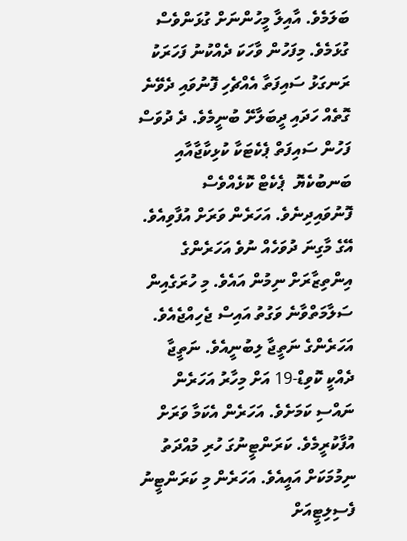ބަލަމެވެ. އާއިލާ މީހުންނަށް ގުޅަންވެސް ގުޅަމެވެ. މިފަހުން ވާހަކަ ދެއްކުނު ފަހަރަކު ރަނގަޅު ސައިފަތާ އެއްޗެހި ފޮނުވައި ދެވޭނެ ގޮތެއް ހަދައި ދީބަލާށޭ ބުނީމެވެ. ދެ ދުވަސް ފަހުން ސައިފަތް ޕެކެޓަކާ ކުޅިކާޖާއާއި ބަނބުކެޔޮ  ޕެކެޓް ކޮޅެއްވެސް ފޮނުވައިދިނެވެ. އަހަރެން ވަރަށް އުފާވިއެވެ.
އޭގެ މާގިނަ ދުވަހެއް ނުވެ އަހަރެންގެ އިންތިޒާރަށް ނިމުން އައެވެ. މި ހުރަގެއިން ސަލާމަތްވާނެ ވަގުތު އައިސް ޖެހިއްޖެއެވެ. އަހަރެންގެ ނަތީޖާ ލިބުނީއެވެ. ނަތީޖާ ދެއްކީ ކޮވިޑް-19 އަށް މިހާރު އަހަރެން ނައްސި ކަމަށެވެ. އަހަރެން އެކަމާ ވަރަށް އުފާކުރީމެވެ. ކަރަންޓީނުގަ ހުރި މުއްދަތު ނިމުމަކަށް އައީއެވެ. އަހަރެން މި ކަރަންޓީނު ފެސިލިޓީއަށް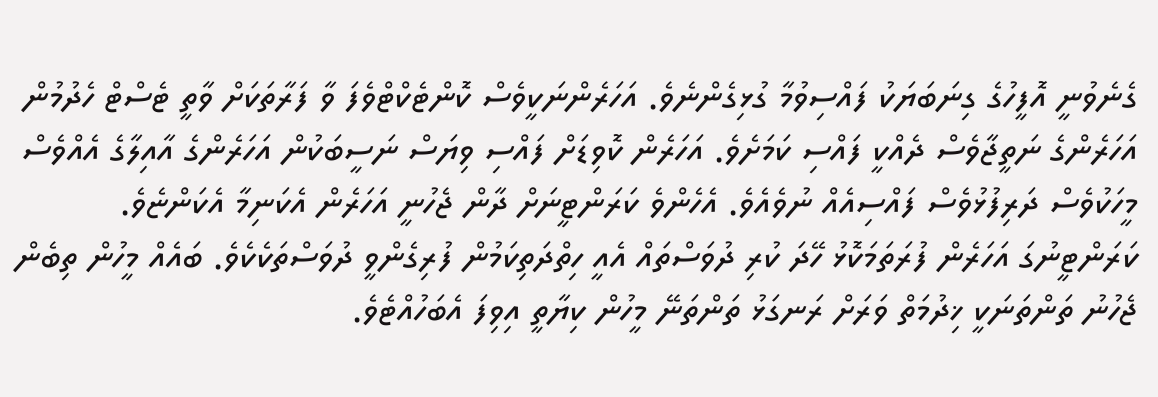ގެނެވުނީ އޮފީހުގެ ގިނަބަޔަކު ފައްސިވުމާ ގުޅިގެންނެވެ. އަހަރެންނަކީވެސް ކޮންޓެކްޓްވެފަ ވާ ފަރާތަކަށް ވާތީ ޓެސްޓް ހެދުމުން އަހަރެންގެ ނަތީޖާވެސް ދެއްކީ ފައްސި ކަމަށެވެ. އަހަރެން ކޮވިޑަށް ފައްސި ވިޔަސް ނަސީބަކުން އަހަރެންގެ އާއިލާގެ އެއްވެސް މީހަކުވެސް ދަރިފުޅުވެސް ފައްސިއެއް ނުވެއެވެ. އެހެންވެ ކަރަންޓީނަށް ދާން ޖެހުނީ އަހަރެން އެކަނިމާ އެކަންޏެވެ.
ކަރަންޓީނުގަ އަހަރެން ފުރަތަމަކޮޅު ހޭދަ ކުރި ދުވަސްތައް އެއީ ހިތްދަތިކަމުން ފުރިގެންވީ ދުވަސްތަކެކެވެ. ބައެއް މީހުން ތިބެން ޖެހުނު ތަންތަނަކީ ޚިދުމަތް ވަރަށް ރަނގަޅު ތަންތަނޭ މީހުން ކިޔާތީ އިވިފަ އެބަހުއްޓެވެ.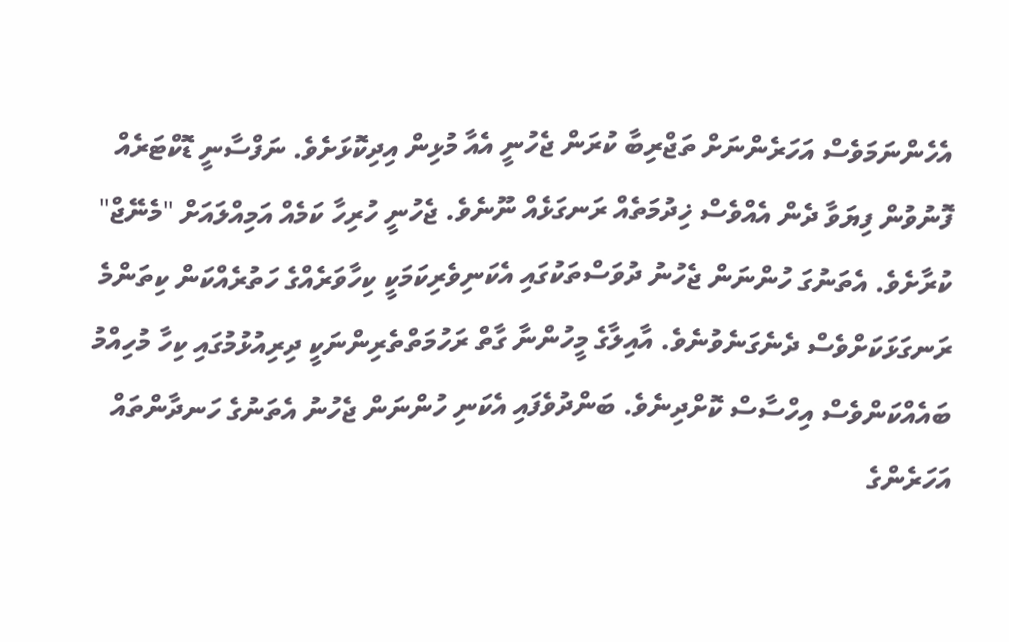އެހެންނަމަވެސް އަހަރެންނަށް ތަޖްރިބާ ކުރަން ޖެހުނީ އެއާ މުޅިން އިދިކޮޅަށެވެ. ނަފްސާނީ ޑޮކްޓަރެއް ފޮނުވުން ފިޔަވާ ދެން އެއްވެސް ޚިދުމަތެއް ރަނގަޅެއް ނޫނެވެ. ޖެހުނީ ހުރިހާ ކަމެއް އަމިއްލައަށް "މެނޭޖް" ކުރާށެވެ. އެތަނުގަ ހުންނަން ޖެހުނު ދުވަސްތަކުގައި އެކަނިވެރިކަމަކީ ކިހާވަރެއްގެ ހަތުރެއްކަން ކިތަންމެ ރަނގަޅަކަށްވެސް ދެނެގަނެވުނެވެ. އާއިލާގެ މީހުންނާ ގާތް ރަހުމަތްތެރިންނަކީ ދިރިއުޅުމުގައި ކިހާ މުހިއްމު ބައެއްކަންވެސް އިހްސާސް ކޮށްދިނެވެ. ބަންދުވެފައި އެކަނި ހުންނަން ޖެހުނު އެތަނުގެ ހަނދާންތައް  އަހަރެންގެ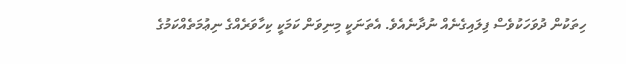ހިތަކުން ދުވަހަކުވެސް ފިލައިގެނެއް ނުދާނެއެވެ. އެތަނަކީ މިނިވަން ކަމަކީ ކިހާވަރެއްގެ ނިޢުމަތެއްކަމުގެ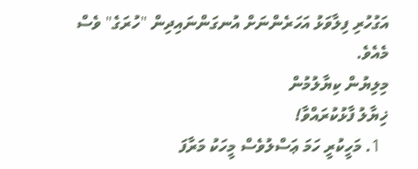އަގުހުރި ފިލާވަޅު އަހަރެންނަށް އުނގަންނައިދިން "ހުރަގެ" ވެސް މެއެވެ.
މިލިޔުން ކިޔާލުމުން
ޚިޔާލު ފާޅުކުރައްވާ!
  1. މަހީކުރީ ހަމަ ޢަސްލުވެސް މީހަކު މަރާފަ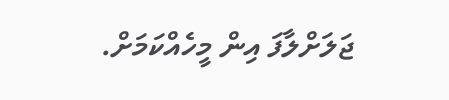ޖަލަށްލާފަ އިން މީހެއްކަމަށް.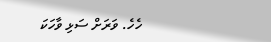ހެހެ. ވަރަށް ސަޅި ވާހަކަ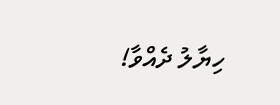ހިޔާލު ދެއްވާ!